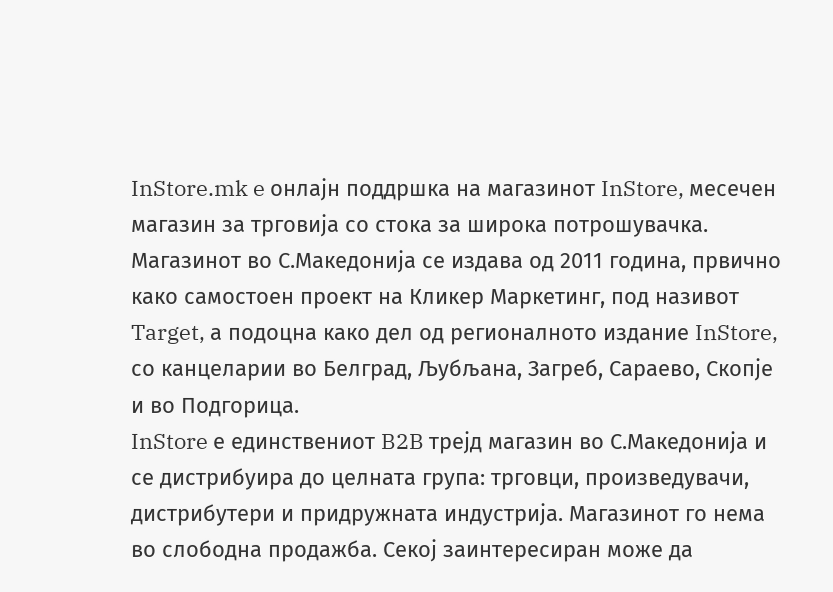InStore.mk e онлајн поддршка на магазинот InStore, месечен магазин за трговија со стока за широка потрошувачка.
Магазинот во С.Македонија се издава од 2011 година, првично како самостоен проект на Кликер Маркетинг, под називот Target, а подоцна како дел од регионалното издание InStore, со канцеларии во Белград, Љубљана, Загреб, Сараево, Скопје и во Подгорица.
InStore е единствениот B2B трејд магазин во С.Македонија и се дистрибуира до целната група: трговци, произведувачи, дистрибутери и придружната индустрија. Магазинот го нема во слободна продажба. Секој заинтересиран може да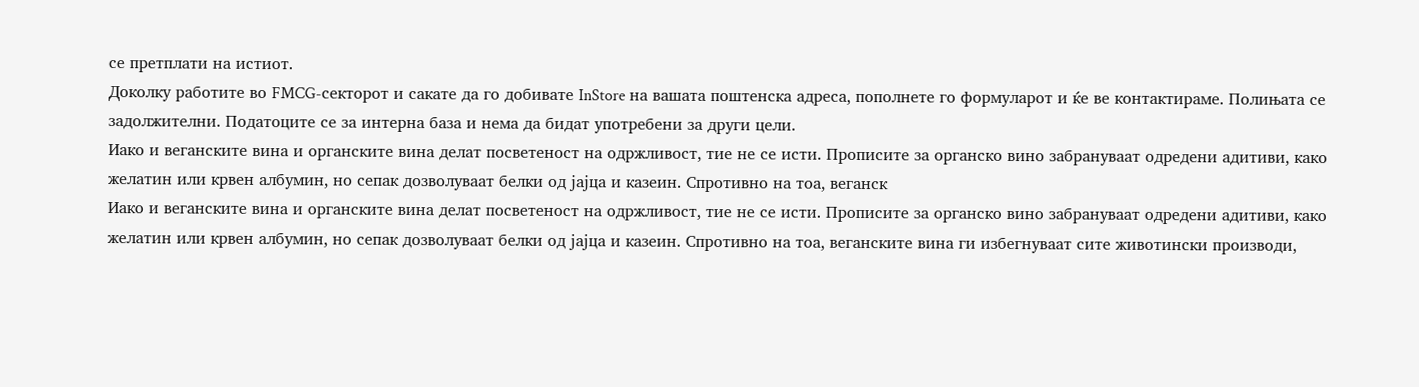се претплати на истиот.
Доколку работите во FMCG-секторот и сакате да го добивате InStore на вашата поштенска адреса, пополнете го формуларот и ќе ве контактираме. Полињата се задолжителни. Податоците се за интерна база и нема да бидат употребени за други цели.
Иако и веганските вина и органските вина делат посветеност на одржливост, тие не се исти. Прописите за органско вино забрануваат одредени адитиви, како желатин или крвен албумин, но сепак дозволуваат белки од јајца и казеин. Спротивно на тоа, веганск
Иако и веганските вина и органските вина делат посветеност на одржливост, тие не се исти. Прописите за органско вино забрануваат одредени адитиви, како желатин или крвен албумин, но сепак дозволуваат белки од јајца и казеин. Спротивно на тоа, веганските вина ги избегнуваат сите животински производи,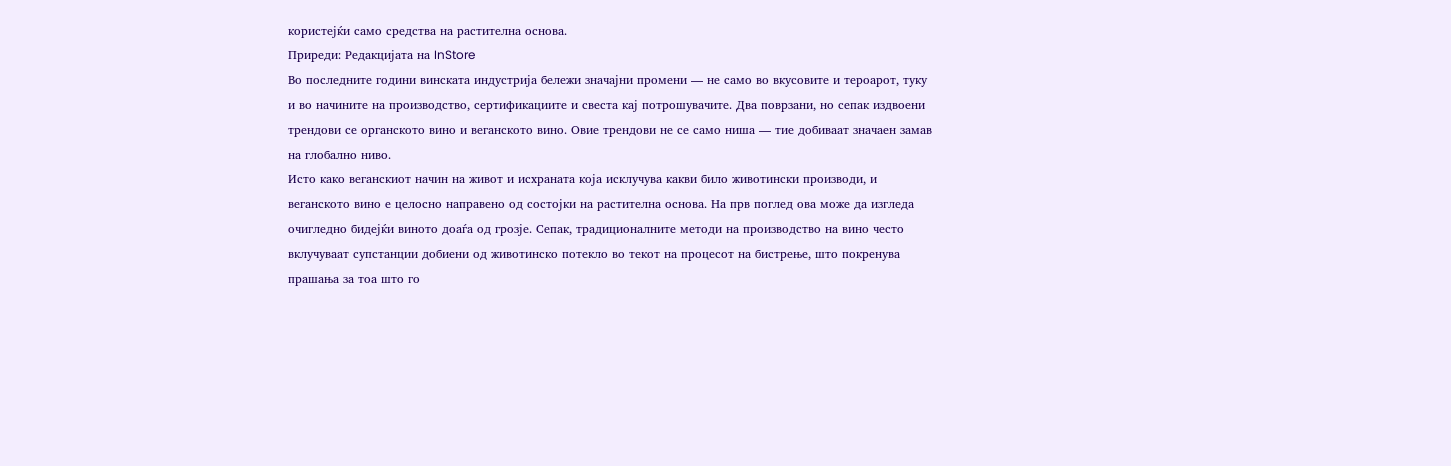користејќи само средства на растителна основа.
Приреди: Редакцијата на InStore
Во последните години винската индустрија бележи значајни промени — не само во вкусовите и тероарот, туку и во начините на производство, сертификациите и свеста кај потрошувачите. Два поврзани, но сепак издвоени трендови се органското вино и веганското вино. Овие трендови не се само ниша — тие добиваат значаен замав на глобално ниво.
Исто како веганскиот начин на живот и исхраната која исклучува какви било животински производи, и веганското вино е целосно направено од состојки на растителна основа. На прв поглед ова може да изгледа очигледно бидејќи виното доаѓа од грозје. Сепак, традиционалните методи на производство на вино често вклучуваат супстанции добиени од животинско потекло во текот на процесот на бистрење, што покренува прашања за тоа што го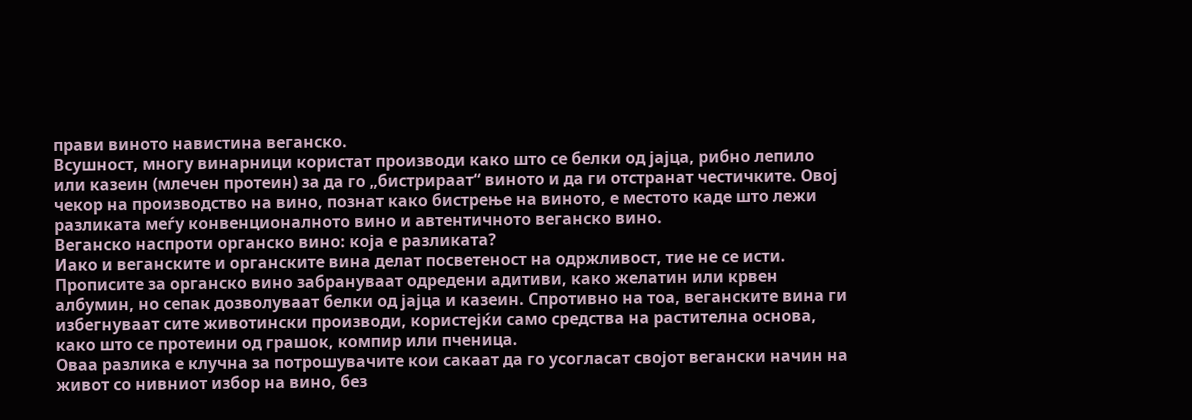прави виното навистина веганско.
Всушност, многу винарници користат производи како што се белки од јајца, рибно лепило или казеин (млечен протеин) за да го „бистрираат“ виното и да ги отстранат честичките. Овој чекор на производство на вино, познат како бистрење на виното, е местото каде што лежи разликата меѓу конвенционалното вино и автентичното веганско вино.
Веганско наспроти органско вино: која е разликата?
Иако и веганските и органските вина делат посветеност на одржливост, тие не се исти. Прописите за органско вино забрануваат одредени адитиви, како желатин или крвен албумин, но сепак дозволуваат белки од јајца и казеин. Спротивно на тоа, веганските вина ги избегнуваат сите животински производи, користејќи само средства на растителна основа, како што се протеини од грашок, компир или пченица.
Оваа разлика е клучна за потрошувачите кои сакаат да го усогласат својот вегански начин на живот со нивниот избор на вино, без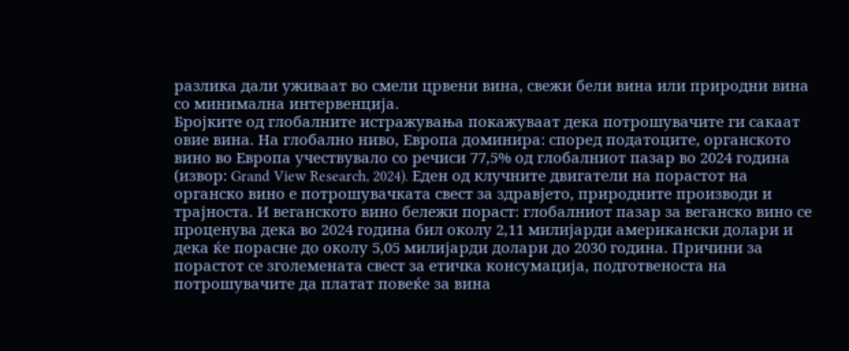разлика дали уживаат во смели црвени вина, свежи бели вина или природни вина со минимална интервенција.
Бројките од глобалните истражувања покажуваат дека потрошувачите ги сакаат овие вина. На глобално ниво, Европа доминира: според податоците, органското вино во Европа учествувало со речиси 77,5% од глобалниот пазар во 2024 година (извор: Grand View Research, 2024). Еден од клучните двигатели на порастот на органско вино е потрошувачката свест за здравјето, природните производи и трајноста. И веганското вино бележи пораст: глобалниот пазар за веганско вино се проценува дека во 2024 година бил околу 2,11 милијарди американски долари и дека ќе порасне до околу 5,05 милијарди долари до 2030 година. Причини за порастот се зголемената свест за етичка консумација, подготвеноста на потрошувачите да платат повеќе за вина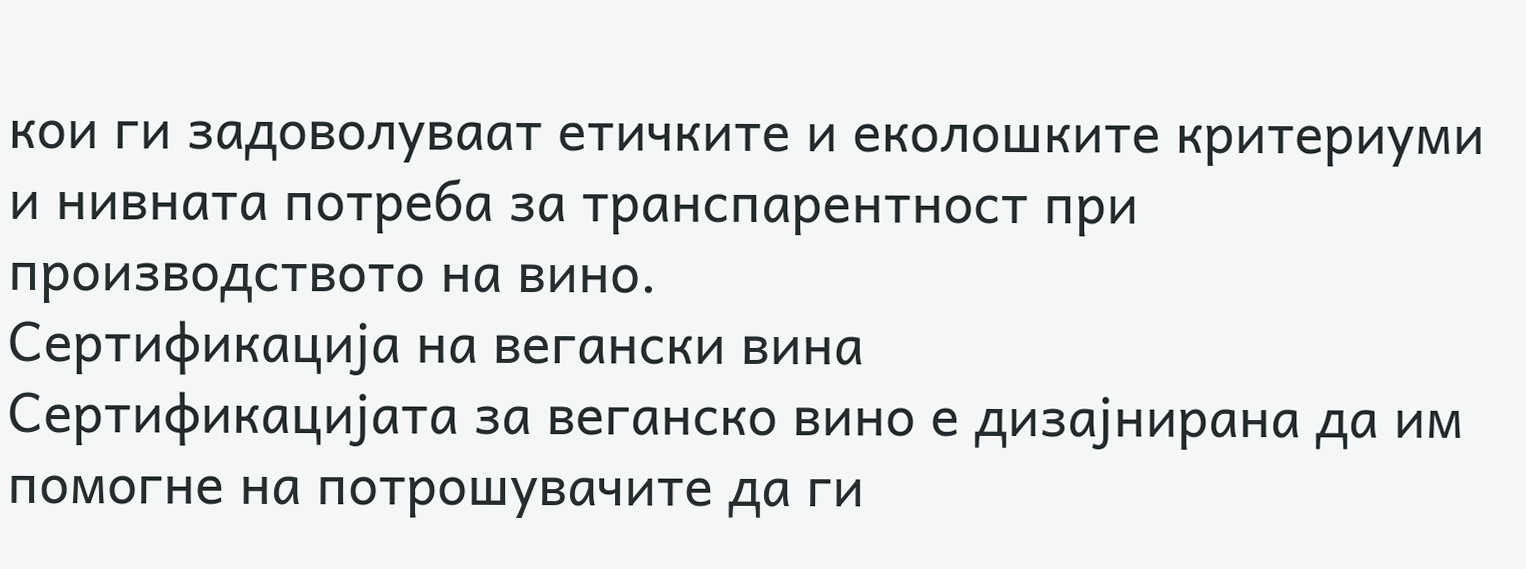кои ги задоволуваат етичките и еколошките критериуми и нивната потреба за транспарентност при производството на вино.
Сертификација на вегански вина
Сертификацијата за веганско вино е дизајнирана да им помогне на потрошувачите да ги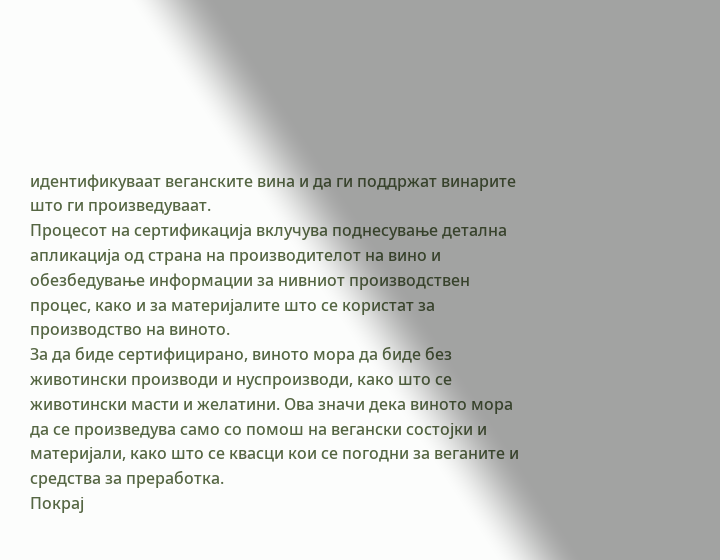идентификуваат веганските вина и да ги поддржат винарите што ги произведуваат.
Процесот на сертификација вклучува поднесување детална апликација од страна на производителот на вино и обезбедување информации за нивниот производствен процес, како и за материјалите што се користат за производство на виното.
За да биде сертифицирано, виното мора да биде без животински производи и нуспроизводи, како што се животински масти и желатини. Ова значи дека виното мора да се произведува само со помош на вегански состојки и материјали, како што се квасци кои се погодни за веганите и средства за преработка.
Покрај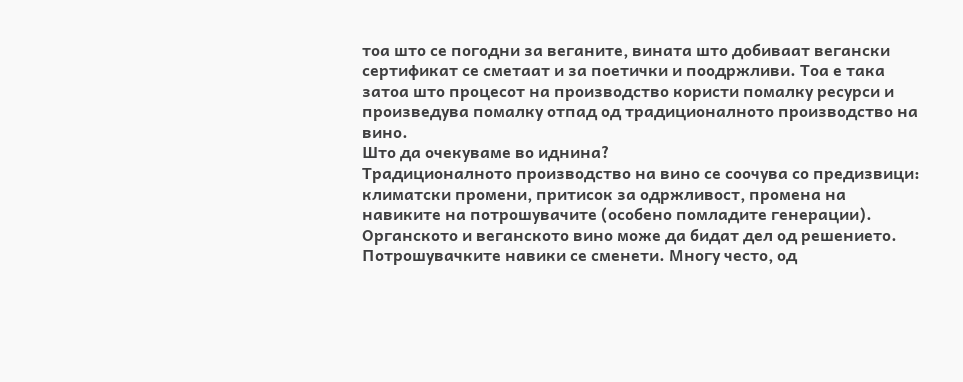тоа што се погодни за веганите, вината што добиваат вегански сертификат се сметаат и за поетички и поодржливи. Тоа е така затоа што процесот на производство користи помалку ресурси и произведува помалку отпад од традиционалното производство на вино.
Што да очекуваме во иднина?
Традиционалното производство на вино се соочува со предизвици: климатски промени, притисок за одржливост, промена на навиките на потрошувачите (особено помладите генерации). Органското и веганското вино може да бидат дел од решението.
Потрошувачките навики се сменети. Многу често, од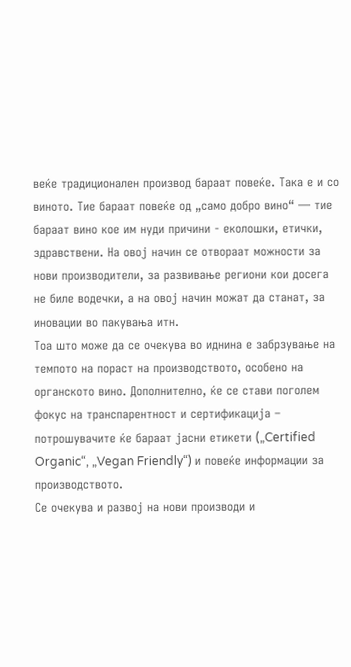веќе традиционален производ бараат повеќе. Така е и со виното. Тие бараат повеќе од „само добро вино“ — тие бараат вино кое им нуди причини - еколошки, етички, здравствени. На овој начин се отвораат можности за нови производители, за развивање региони кои досега не биле водечки, а на овој начин можат да станат, за иновации во пакувања итн.
Тоа што може да се очекува во иднина е забрзување на темпото на пораст на производството, особено на органското вино. Дополнително, ќе се стави поголем фокус на транспарентност и сертификација – потрошувачите ќе бараат јасни етикети („Certified Organic“, „Vegan Friendly“) и повеќе информации за производството.
Се очекува и развој на нови производи и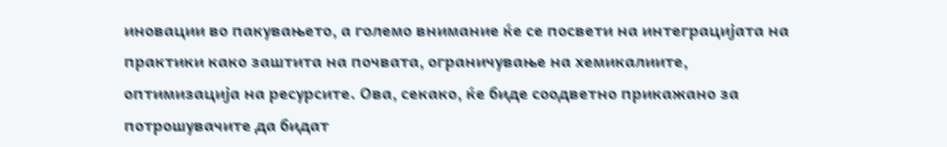иновации во пакувањето, а големо внимание ќе се посвети на интеграцијата на практики како заштита на почвата, ограничување на хемикалиите, оптимизација на ресурсите. Ова, секако, ќе биде соодветно прикажано за потрошувачите да бидат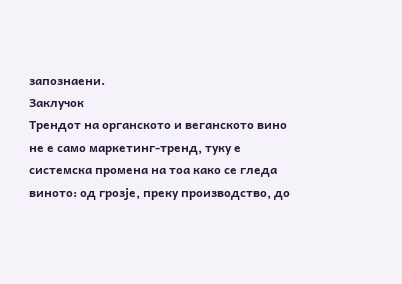запознаени.
Заклучок
Трендот на органското и веганското вино не е само маркетинг-тренд, туку е системска промена на тоа како се гледа виното: од грозје, преку производство, до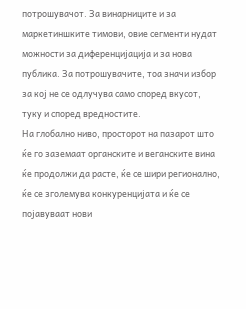потрошувачот. За винарниците и за маркетиншките тимови, овие сегменти нудат можности за диференцијација и за нова публика. За потрошувачите, тоа значи избор за кој не се одлучува само според вкусот, туку и според вредностите.
На глобално ниво, просторот на пазарот што ќе го заземаат органските и веганските вина ќе продолжи да расте, ќе се шири регионално, ќе се зголемува конкуренцијата и ќе се појавуваат нови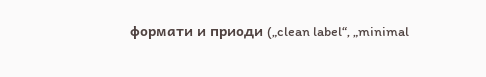формати и приоди („clean label“, „minimal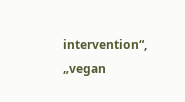intervention“, „vegan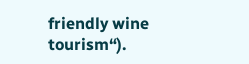friendly wine tourism“).